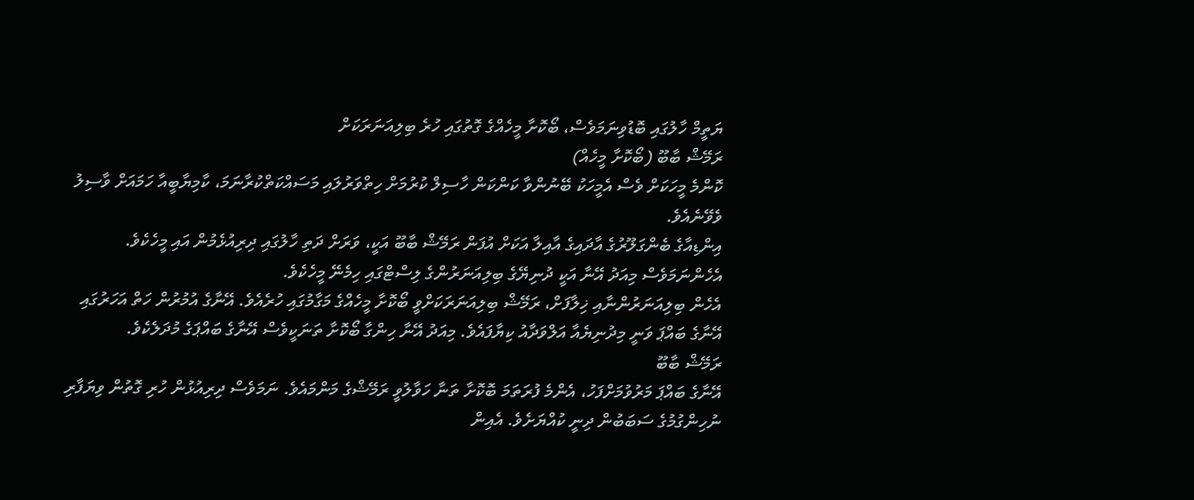ޔަތީމް ހާލުގައި ބޮޑުވިނަމަވެސް، ބޯކޮށާ މީހެއްގެ ގޮތުގައި ހުރެ ބިލިއަނަރަކަށް
ރަމޭޝް ބާބޫ (ބޯކޮށާ މީހެއް)
ކޮންމެ މީހަކަށް ވެސް އެމީހަކު ބޭނުންވާ ކަންކަން ހާސިލް ކުރުމަށް ހިތްވަރުލައި މަސައްކަތްކުރާނަމަ، ކާމިޔާބީއާ ހަމައަށް ވާސިލު ވެވޭނެއެވެ.
އިންޑިއާގެ ބެންގަލޫރުގެ އާދައިގެ އާއިލާ އަކަށް އުފަން ރަމޭޝް ބާބޫ އަކީ، ވަރަށް ދަތި ހާލުގައި ދިރިއުޅެމުން އައި މީހެކެވެ. އެހެންނަމަވެސް މިއަދު އޭނާ އަކީ ދުނިޔޭގެ ބިލިއަނަރުންގެ ލިސްޓްގައި ހިމެނޭ މީހެކެވެ.
އެހެން ބިލިއަނަރުންނާއި ޚިލާފަށް، ރަމޭޝް ބިލިއަނަރަކަށްވީ ބޯކޮށާ މީހެއްގެ މަގާމުގައި ހުރެއެވެ. އޭނާގެ އުމުރުން ހަތް އަހަރުގައި އޭނާގެ ބައްޕަ ވަނީ މިދުނިޔެއާ އަލްވަދާއު ކިޔާފައެވެ. މިއަދު އޭނާ ހިންގާ ބޯކޮށާ ތަނަކީވެސް އޭނާގެ ބައްޕަގެ މުދަލެކެވެ.
ރަމޭޝް ބާބޫ
އޭނާގެ ބައްޕަ މަރުވުމަށްފަހު، އެންމެ ފުރަތަމަ ބޮކޮށާ ތަނާ ހަވާލުވީ ރަމޭޝްގެ މަންމައެވެ. ނަމަވެސް ދިރިއުޅުން ހުރި ގޮތުން ވިޔަފާރި ނުހިންގުމުގެ ސަބަބުން ދިނީ ކުއްޔަށެވެ. އެއިން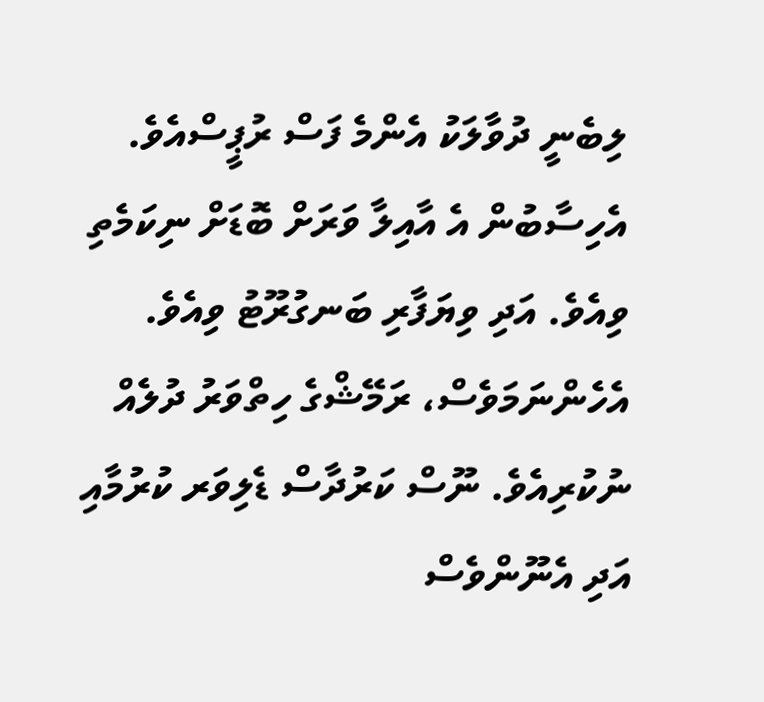ލިބެނީ ދުވާލަކު އެންމެ ފަސް ރުޕީސްއެވެ.
އެހިސާބުން އެ އާއިލާ ވަރަށް ބޮޑަށް ނިކަމެތި ވިއެވެ. އަދި ވިޔަފާރި ބަނގުރޫޓު ވިއެވެ. އެހެންނަމަވެސް، ރަމޭޝްގެ ހިތްވަރު ދުލެއް ނުކުރިއެވެ. ނޫސް ކަރުދާސް ޑެލިވަރ ކުރުމާއި އަދި އެނޫންވެސް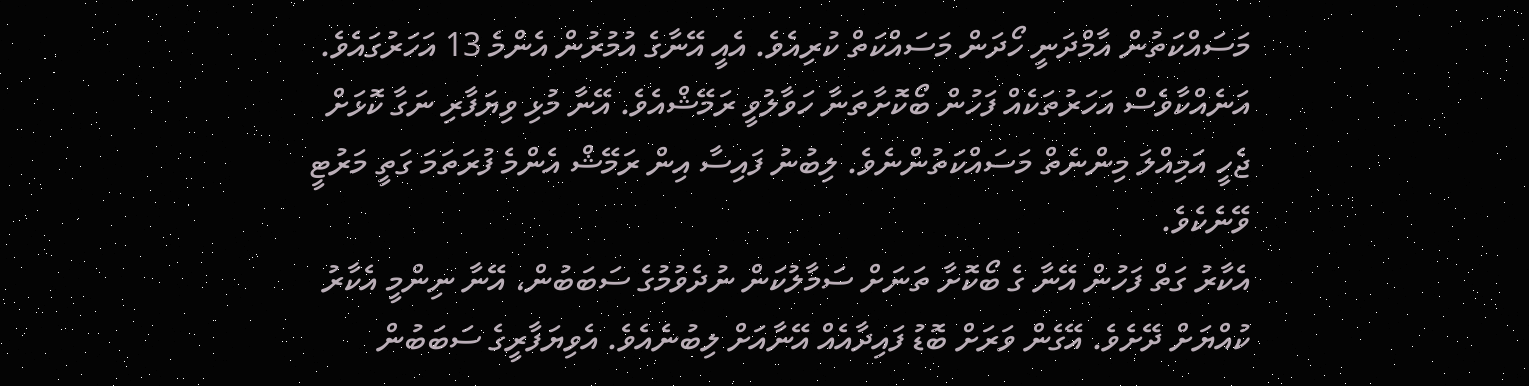މަސައްކަތުން އާމްދަނީ ހޯދަން މަސައްކަތް ކުރިއެވެ. އެއީ އޭނާގެ އުމުރުން އެންމެ 13 އަހަރުގައެވެ.
އަނެއްކާވެސް އަހަރުތަކެއް ފަހުން ބޯކޮށާތަނާ ހަވާލުވީ ރަމޭޝްއެވެ. އޭނާ މުޅި ވިޔަފާރި ނަގާ ކޮޅަށް ޖެހީ އަމިއްލަ މިންނެތް މަސައްކަތުންނެވެ. ލިބުނު ފައިސާ އިން ރަމޭޝް އެންމެ ފުރަތަމަ ގަތީ މަރުޓީ ވޭނެކެވެ.
އެކާރު ގަތް ފަހުން އޭނާ ގެ ބޯކޮށާ ތަނަށް ސަމާލުކަން ނުދެވުމުގެ ސަބަބުން، އޭނާ ނިންމީ އެކާރު ކުއްޔަށް ދޭށެވެ. އޭގެން ވަރަށް ބޮޑު ފައިދާއެއް އޭނާއަށް ލިބުނެއެވެ. އެވިޔަފާރީގެ ސަބަބުން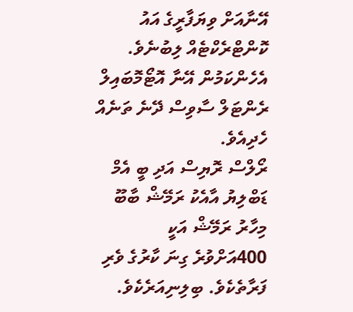އޭނާއަށް ވިޔަފާރީގެ އައު ކޮންޓްރެކްޓެއް ލިބުނެވެ. އެހެންކަމުން އޭނާ އޮޓޯމޮބައިލް ރެންޓަލް ސާވިސް ދޭނެ ތަނެއް ހެދިއެވެ.
ރޯލްސް ރޮޔިސް އަދި ބީ އެމް ޑަބްލިޔު އާއެކު ރަމޭޝް ބާބޫ
މިހާރު ރަމޭޝް އަކީ 400އަށްވުރެ ގިނަ ކާރުގެ ވެރި ފަރާތެކެވެ. ބިލިނިއަރެކެވެ.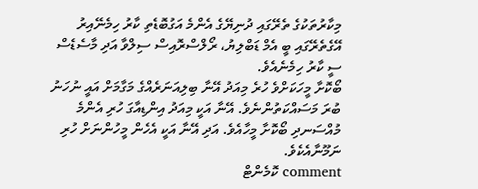މިކާރުތަކުގެ ތެރޭގައި ދުނިޔޭގެ އެންމެ އަގުބޮޑެތި ކާރު ހިމެނޭއިރު އޭގެތެރޭގައި ބީ އެމް ޑަބްލިޔު، ރޯލްސްރޮއިސް ސިލްވާ އަދި މާސެޑެސް ސީ ކާރު ހިމެނެއެވެ.
ބޯކޮށާ މީހަކަށްވެ ހުރެ މިއަދު އޭނާ ބިލިއަނަރެއްގެ މަގާމަށް އައީ ނުހަނު ބުރަ މަސައްކަތުންނެވެ. އޭނާ އަކީ މިއަދު އިންޑިއާގަ ހުރި އެންމެ މުއްސަނދި ބޯކޮށާ މީހާއެވެ. އަދި އޭނާ އަކީ އެހެން މީހުންނަށް ހުރި ނަމޫނާއެކެވެ.
comment ކޮމެންޓް